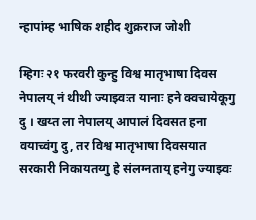न्हापांम्ह भाषिक शहीद शुक्रराज जोशी

म्हिगः २१ फरवरी कुन्हु विश्व मातृभाषा दिवस नेपालय् नं थीथी ज्याझ्वःत यानाः हने क्वचायेकूगु दु । खय्त ला नेपालय् आपालं दिवसत हना वयाच्वंगु दु, तर विश्व मातृभाषा दिवसयात सरकारी निकायतय्गु हे संलग्नताय् हनेगु ज्याझ्वः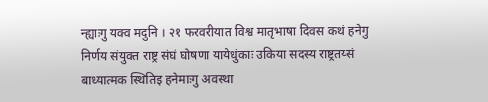न्ह्याःगु यक्व मदुनि । २१ फरवरीयात विश्व मातृभाषा दिवस कथं हनेगु निर्णय संयुक्त राष्ट्र संघं घोषणा यायेधुंकाः उकिया सदस्य राष्ट्रतय्सं बाध्यात्मक स्थितिइ हनेमाःगु अवस्था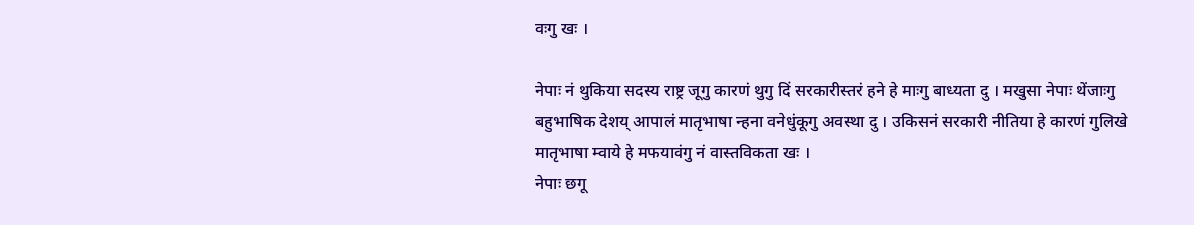वःगु खः ।

नेपाः नं थुकिया सदस्य राष्ट्र जूगु कारणं थुगु दिं सरकारीस्तरं हने हे माःगु बाध्यता दु । मखुसा नेपाः थेंजाःगु बहुभाषिक देशय् आपालं मातृभाषा न्हना वनेधुंकूगु अवस्था दु । उकिसनं सरकारी नीतिया हे कारणं गुलिखे मातृभाषा म्वाये हे मफयावंगु नं वास्तविकता खः ।
नेपाः छगू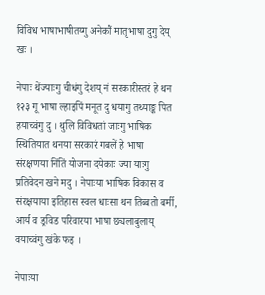विविध भाषाभाषीतय्गु अनेकौं मातृभाषा दुगु देय् खः ।

नेपाः थेंज्याःगु चीधंगु देशय् नं सरकारीस्तरं हे थन १२३ गू भाषा ल्हाइपिं मनूत दु धयागु तथ्याङ्क पित हयाच्वंगु दु । थुलि विविधतां जाःगु भाषिक स्थितियात थनया सरकारं गबलें हे भाषा संरक्षणया निंतिं योजना दयेकाः ज्या याःगु प्रतिवेदन खने मदु । नेपाःया भाषिक विकास व संरक्षयाया इतिहास स्वल धाःसा थन तिब्बतो बर्मी, आर्य व ड्रविड परिवारया भाषा छ्यलाबुलाय् वयाच्वंगु खंके फइ ।

नेपाःया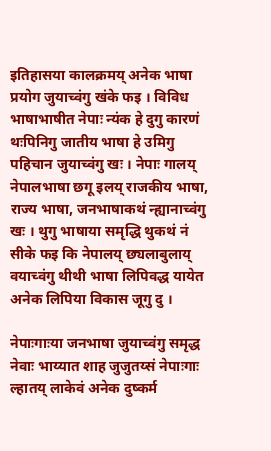इतिहासया कालक्रमय् अनेक भाषा प्रयोग जुयाच्वंगु खंके फइ । विविध भाषाभाषीत नेपाः न्यंक हे दुगु कारणं थःपिनिगु जातीय भाषा हे उमिगु पहिचान जुयाच्वंगु खः । नेपाः गालय् नेपालभाषा छगू इलय् राजकीय भाषा, राज्य भाषा, जनभाषाकथं न्ह्यानाच्वंगु खः । थुगु भाषाया समृद्धि थुकथं नं सीके फइ कि नेपालय् छ्यलाबुलाय् वयाच्वंगु थीथी भाषा लिपिवद्ध यायेत अनेक लिपिया विकास जूगु दु ।

नेपाःगाःया जनभाषा जुयाच्वंगु समृद्ध नेवाः भाय्यात शाह जुजुतय्सं नेपाःगाः ल्हातय् लाकेवं अनेक दुष्कर्म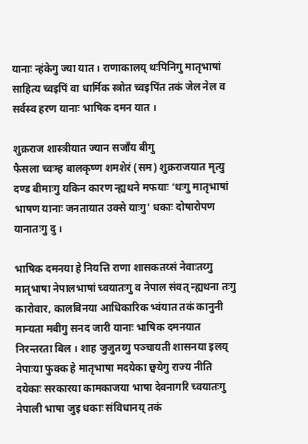यानाः न्हंकेगु ज्या यात । राणाकालय् थःपिनिगु मातृभाषां साहित्य च्वइपिं वा धार्मिक स्त्रोत च्वइपिंत तकं जेल नेल व सर्वस्व हरण यानाः भाषिक दमन यात ।

शुक्रराज शास्त्रीयात ज्यान सजाँय बीगु
फैसला च्वःम्ह बालकृष्ण शमशेरं (सम) शुक्रराजयात मृत्यु दण्ड बीमाःगु यकिन कारण न्ह्यथने मफयाः ‘थःगु मातृभाषां भाषण यानाः जनतायात उक्से याःगु’ धकाः दोषारोपण यानातःगु दु ।

भाषिक दमनया हे नियत्ति राणा शासकतय्सं नेवाःतय्गु मातृभाषा नेपालभाषां च्वयातःगु व नेपाल संवत् न्ह्यथना तःगु कारोवार, कालबिनया आधिकारिक भ्वंयात तकं कानुनी मान्यता मबीगु सनद जारी यानाः भाषिक दमनयात निरन्तरता बिल । शाह जुजुतय्गु पञ्चायती शासनया इलय् नेपाःया फुक्क हे मातृभाषा मदयेका छ्वयेगु राज्य नीति दयेकाः सरकारया कामकाजया भाषा देवनागरि च्वयातःगु नेपाली भाषा जुइ धकाः संविधानय् तकं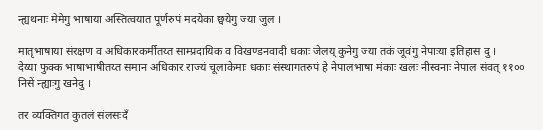न्ह्यथनाः मेमेगु भाषाया अस्तित्वयात पूर्णरुपं मदयेका छ्वयेगु ज्या जुल ।

मातृभाषाया संरक्षण व अधिकारकर्मीतय्त साम्प्रदायिक व विखण्डनवादी धकाः जेलय् कुनेगु ज्या तकं जूवंगु नेपाःया इतिहास दु ।
देय्या फुक्क भाषाभाषीतय्त समान अधिकार राज्यं चूलाकेमाः धकाः संस्थागतरुपं हे नेपालभाषा मंकाः खलः नीस्वनाः नेपाल संवत् ११०० निसें न्ह्याःगु खनेदु ।

तर व्यक्तिगत कुतलं संलसःदँ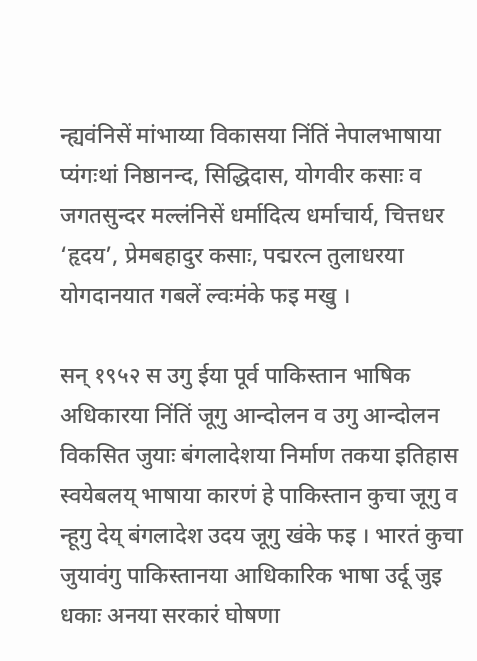न्ह्यवंनिसें मांभाय्या विकासया निंतिं नेपालभाषाया प्यंगःथां निष्ठानन्द, सिद्धिदास, योगवीर कसाः व जगतसुन्दर मल्लंनिसें धर्मादित्य धर्माचार्य, चित्तधर ‘हृदय’, प्रेमबहादुर कसाः, पद्मरत्न तुलाधरया योगदानयात गबलें ल्वःमंके फइ मखु ।

सन् १९५२ स उगु ईया पूर्व पाकिस्तान भाषिक अधिकारया निंतिं जूगु आन्दोलन व उगु आन्दोलन विकसित जुयाः बंगलादेशया निर्माण तकया इतिहास स्वयेबलय् भाषाया कारणं हे पाकिस्तान कुचा जूगु व न्हूगु देय् बंगलादेश उदय जूगु खंके फइ । भारतं कुचा जुयावंगु पाकिस्तानया आधिकारिक भाषा उर्दू जुइ धकाः अनया सरकारं घोषणा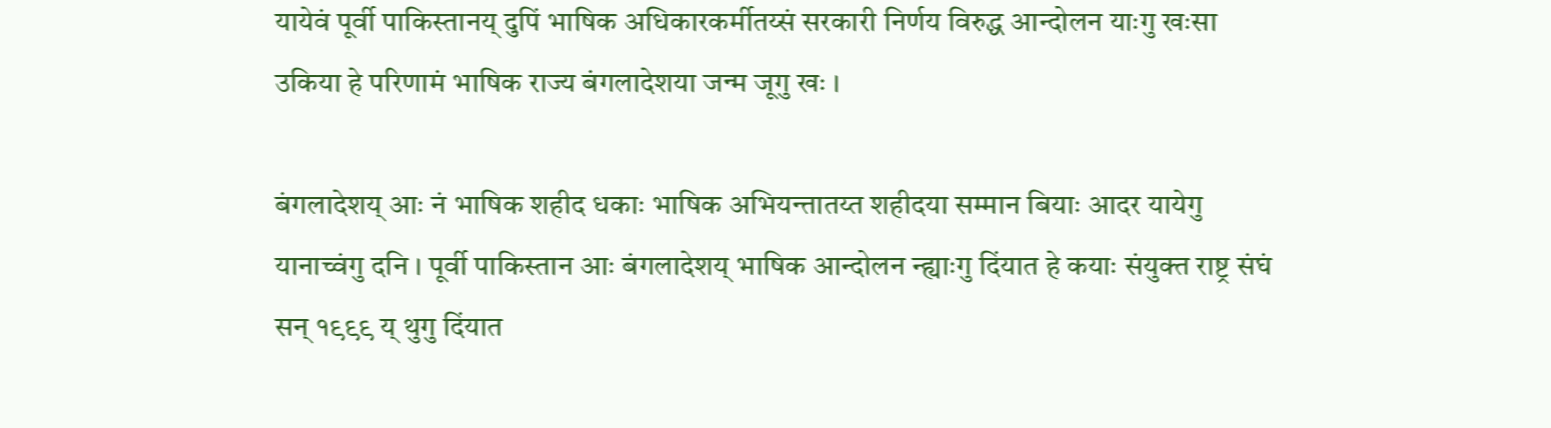यायेवं पूर्वी पाकिस्तानय् दुपिं भाषिक अधिकारकर्मीतय्सं सरकारी निर्णय विरुद्ध आन्दोलन याःगु खःसा उकिया हे परिणामं भाषिक राज्य बंगलादेशया जन्म जूगु खः ।

बंगलादेशय् आः नं भाषिक शहीद धकाः भाषिक अभियन्तातय्त शहीदया सम्मान बियाः आदर यायेगु यानाच्वंगु दनि । पूर्वी पाकिस्तान आः बंगलादेशय् भाषिक आन्दोलन न्ह्याःगु दिंयात हे कयाः संयुक्त राष्ट्र संघं सन् १९९९ य् थुगु दिंयात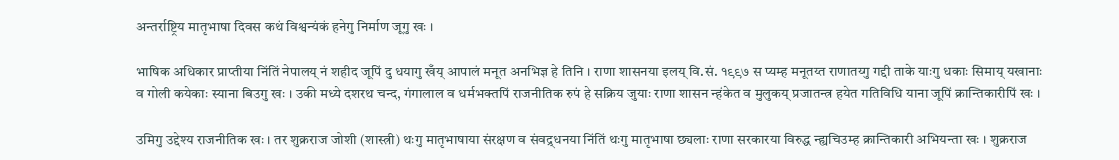अन्तर्राष्ट्रिय मातृभाषा दिवस कथं विश्वन्यंकं हनेगु निर्माण जूगु खः ।

भाषिक अधिकार प्राप्तीया निंतिं नेपालय् नं शहीद जूपिं दु धयागु खँय् आपालं मनूत अनभिज्ञ हे तिनि । राणा शासनया इलय् वि.सं. १९९७ स प्यम्ह मनूतय्त राणातय्गु गद्दी ताके याःगु धकाः सिमाय् यखानाः व गोली कयेकाः स्याना बिउगु खः । उकी मध्ये दशरथ चन्द, गंगालाल व धर्मभक्तपिं राजनीतिक रुपं हे सक्रिय जुयाः राणा शासन न्हंकेत व मुलुकय् प्रजातन्त्र हयेत गतिविधि याना जूपिं क्रान्तिकारीपिं खः ।

उमिगु उद्देश्य राजनीतिक खः । तर शुक्रराज जोशी (शास्त्री) थःगु मातृभाषाया संरक्षण व संवद्र्धनया निंतिं थःगु मातृभाषा छ्यलाः राणा सरकारया विरुद्ध न्ह्यचिउम्ह क्रान्तिकारी अभियन्ता खः । शुक्रराज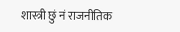शास्त्री छुं नं राजनीतिक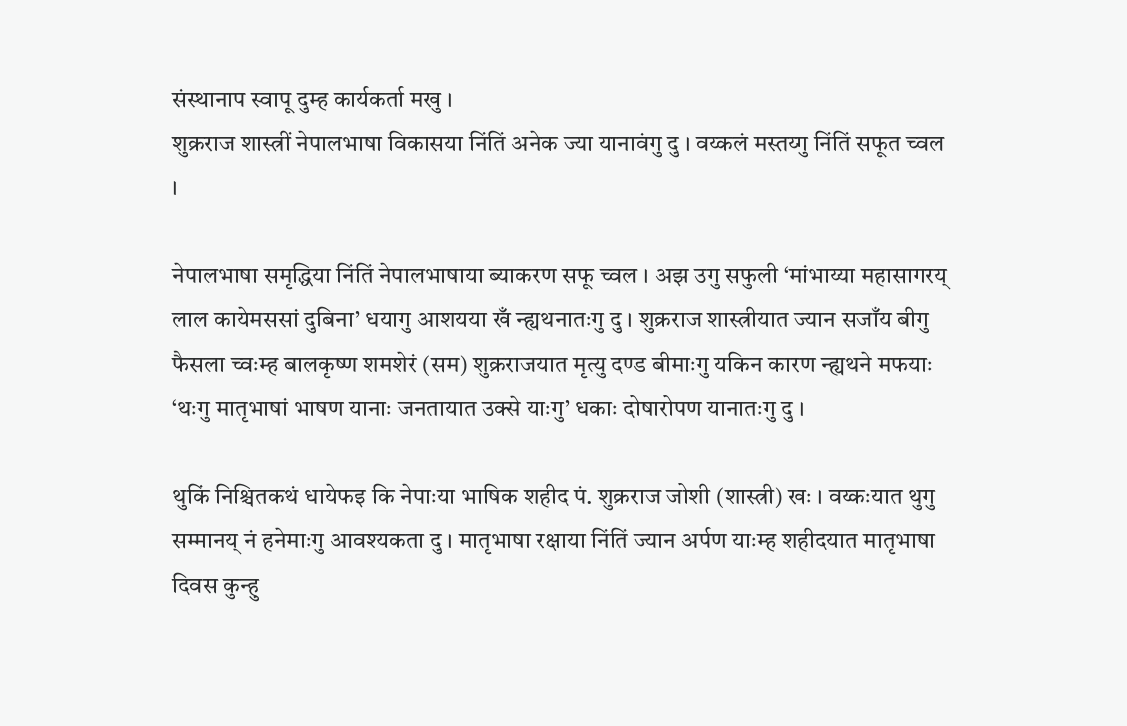संस्थानाप स्वापू दुम्ह कार्यकर्ता मखु ।
शुक्रराज शास्त्रीं नेपालभाषा विकासया निंतिं अनेक ज्या यानावंगु दु । वय्कलं मस्तय्गु निंतिं सफूत च्वल ।

नेपालभाषा समृद्धिया निंतिं नेपालभाषाया ब्याकरण सफू च्वल । अझ उगु सफुली ‘मांभाय्या महासागरय् लाल कायेमससां दुबिना’ धयागु आशयया खँ न्ह्यथनातःगु दु । शुक्रराज शास्त्रीयात ज्यान सजाँय बीगु फैसला च्वःम्ह बालकृष्ण शमशेरं (सम) शुक्रराजयात मृत्यु दण्ड बीमाःगु यकिन कारण न्ह्यथने मफयाः ‘थःगु मातृभाषां भाषण यानाः जनतायात उक्से याःगु’ धकाः दोषारोपण यानातःगु दु ।

थुकिं निश्चितकथं धायेफइ कि नेपाःया भाषिक शहीद पं. शुक्रराज जोशी (शास्त्री) खः । वय्कःयात थुगु सम्मानय् नं हनेमाःगु आवश्यकता दु । मातृभाषा रक्षाया निंतिं ज्यान अर्पण याःम्ह शहीदयात मातृभाषा दिवस कुन्हु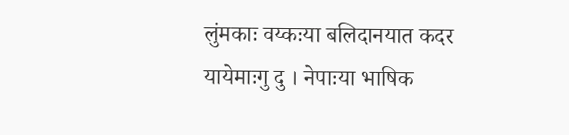लुंमकाः वय्कःया बलिदानयात कदर यायेमाःगु दु । नेपाःया भाषिक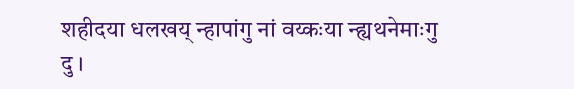शहीदया धलखय् न्हापांगु नां वय्कःया न्ह्यथनेमाःगु दु ।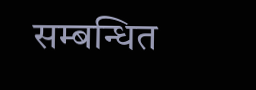सम्बन्धित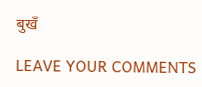बुखँ

LEAVE YOUR COMMENTS